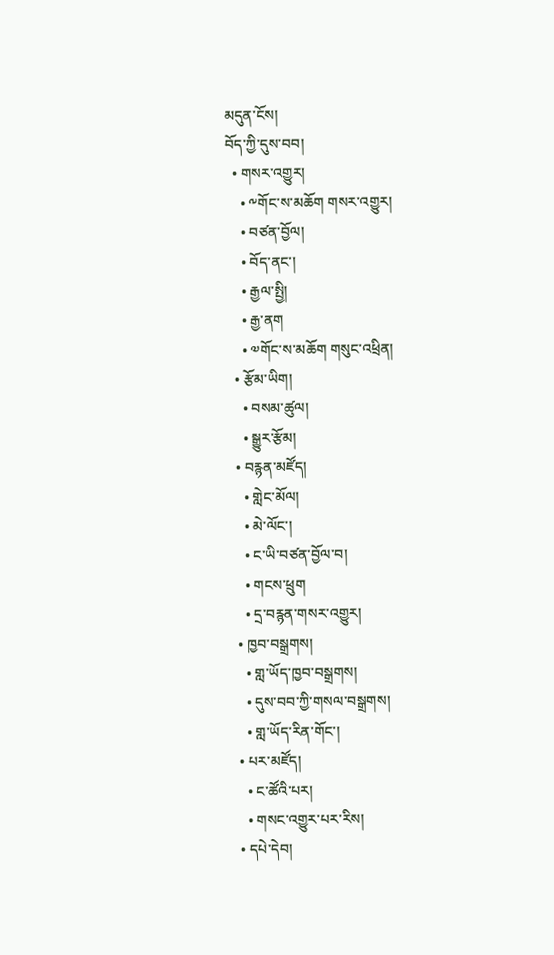མདུན་ངོས།
བོད་ཀྱི་དུས་བབ།
  • གསར་འགྱུར།
    • ༸གོང་ས་མཆོག གསར་འགྱུར།
    • བཙན་བྱོལ།
    • བོད་ནང་།
    • རྒྱལ་སྤྱི།
    • རྒྱ་ནག
    • ༧གོང་ས་མཆོག གསུང་འཕྲིན།
  • རྩོམ་ཡིག།
    • བསམ་ཚུལ།
    • སྒྱུར་རྩོམ།
  • བརྙན་མཛོད།
    • གླེང་མོལ།
    • མེ་ལོང་།
    • ང་ཡི་བཙན་བྱོལ་བ།
    • གངས་ཕྲུག
    • དྲ་བརྙན་གསར་འགྱུར།
  • ཁྱབ་བསྒྲགས།
    • གླ་ཡོད་ཁྱབ་བསྒྲགས།
    • དུས་བབ་ཀྱི་གསལ་བསྒྲགས།
    • གླ་ཡོད་རིན་གོང་།
  • པར་མཛོད།
    • ང་ཚོའི་པར།
    • གསང་འགྱུར་པར་རིས།
  • དཔེ་དེབ།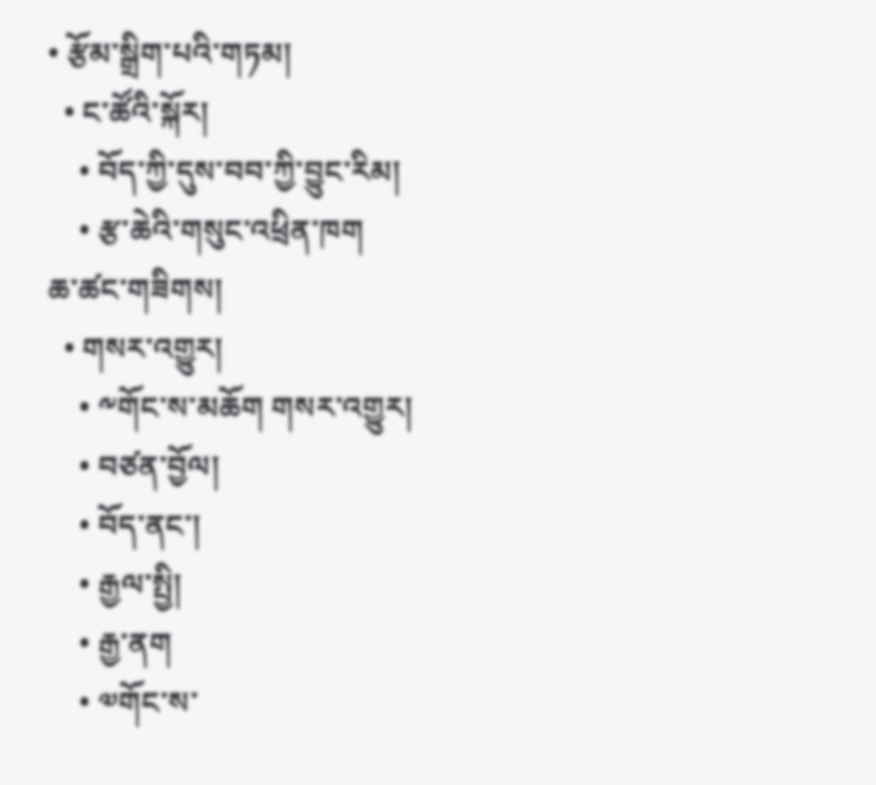• རྩོམ་སྒྲིག་པའི་གཏམ།
  • ང་ཚོའི་སྐོར།
    • བོད་ཀྱི་དུས་བབ་ཀྱི་བྱུང་རིམ།
    • རྩ་ཆེའི་གསུང་འཕྲིན་ཁག
ཆ་ཚང་གཟིགས།
  • གསར་འགྱུར།
    • ༸གོང་ས་མཆོག གསར་འགྱུར།
    • བཙན་བྱོལ།
    • བོད་ནང་།
    • རྒྱལ་སྤྱི།
    • རྒྱ་ནག
    • ༧གོང་ས་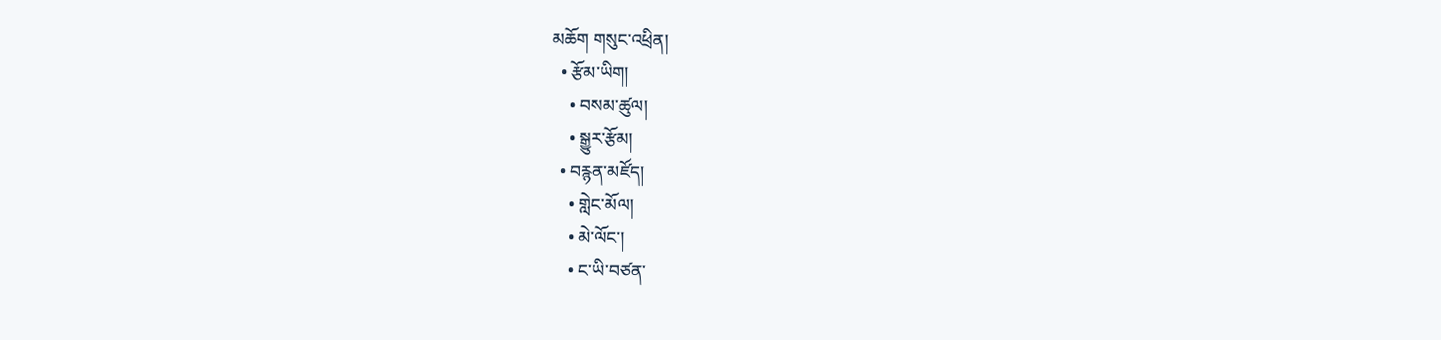མཆོག གསུང་འཕྲིན།
  • རྩོམ་ཡིག།
    • བསམ་ཚུལ།
    • སྒྱུར་རྩོམ།
  • བརྙན་མཛོད།
    • གླེང་མོལ།
    • མེ་ལོང་།
    • ང་ཡི་བཙན་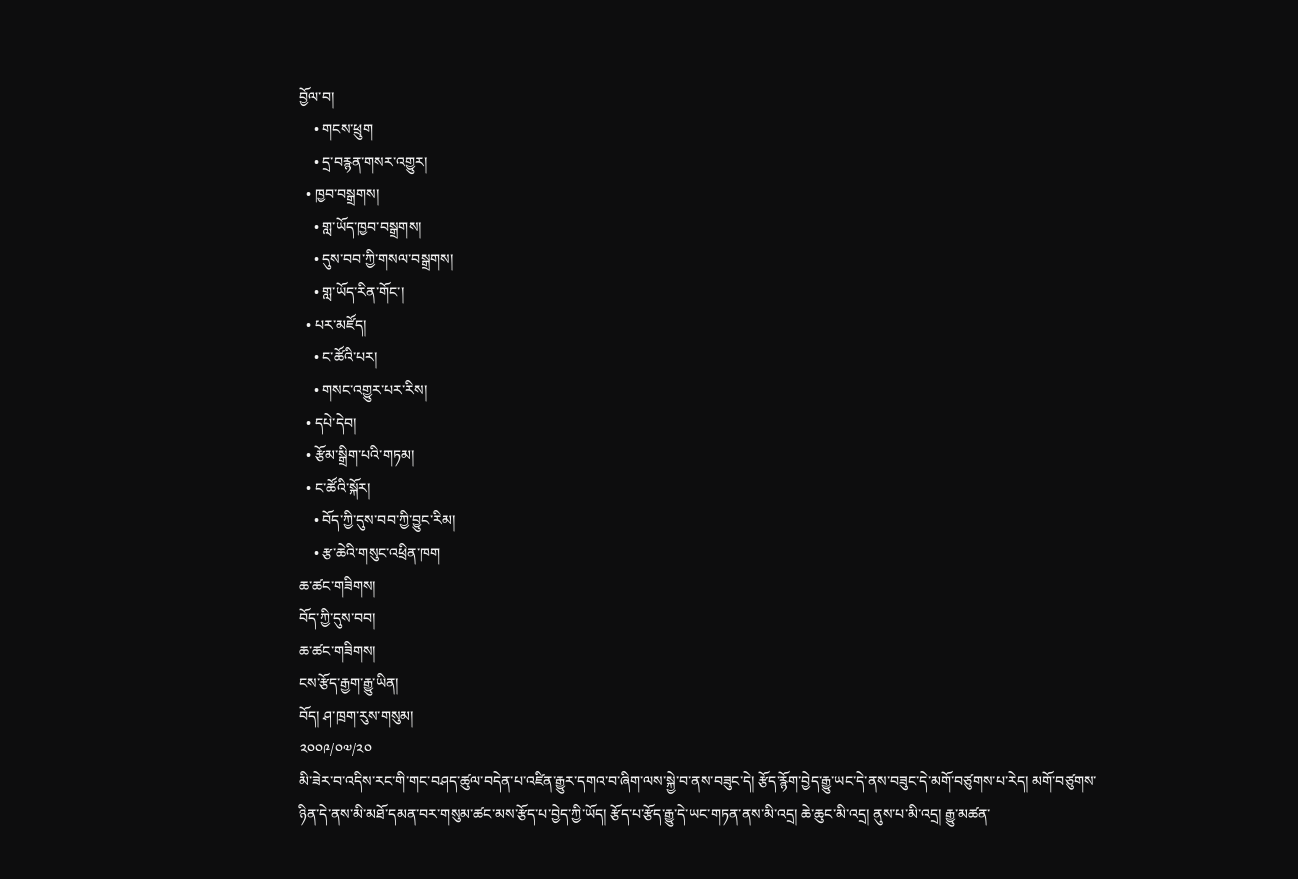བྱོལ་བ།
    • གངས་ཕྲུག
    • དྲ་བརྙན་གསར་འགྱུར།
  • ཁྱབ་བསྒྲགས།
    • གླ་ཡོད་ཁྱབ་བསྒྲགས།
    • དུས་བབ་ཀྱི་གསལ་བསྒྲགས།
    • གླ་ཡོད་རིན་གོང་།
  • པར་མཛོད།
    • ང་ཚོའི་པར།
    • གསང་འགྱུར་པར་རིས།
  • དཔེ་དེབ།
  • རྩོམ་སྒྲིག་པའི་གཏམ།
  • ང་ཚོའི་སྐོར།
    • བོད་ཀྱི་དུས་བབ་ཀྱི་བྱུང་རིམ།
    • རྩ་ཆེའི་གསུང་འཕྲིན་ཁག
ཆ་ཚང་གཟིགས།
བོད་ཀྱི་དུས་བབ།
ཆ་ཚང་གཟིགས།
ངས་རྩོད་རྒྱག་རྒྱུ་ཡིན།
བོད། ཤ་ཁྲག་རུས་གསུམ།
༢༠༠༩/༠༧/༢༠
མི་ཟེར་བ་འདིས་རང་གི་གང་བཤད་ཚུལ་བདེན་པ་འཛིན་རྒྱུར་དགའ་བ་ཞིག་ལས་སྐྱེ་བ་ནས་བཟུང་དེ། རྩོད་རྙོག་བྱེད་རྒྱུ་ཡང་དེ་ནས་བཟུང་དེ་མགོ་བཙུགས་པ་རེད། མགོ་བཙུགས་ཉིན་དེ་ནས་མི་མཐོ་དམན་བར་གསུམ་ཚང་མས་རྩོད་པ་བྱེད་ཀྱི་ཡོད། རྩོད་པ་རྩོད་རྒྱུ་དེ་ཡང་གཏན་ནས་མི་འདྲ། ཆེ་ཆུང་མི་འདྲ། ནུས་པ་མི་འདྲ། རྒྱུ་མཚན་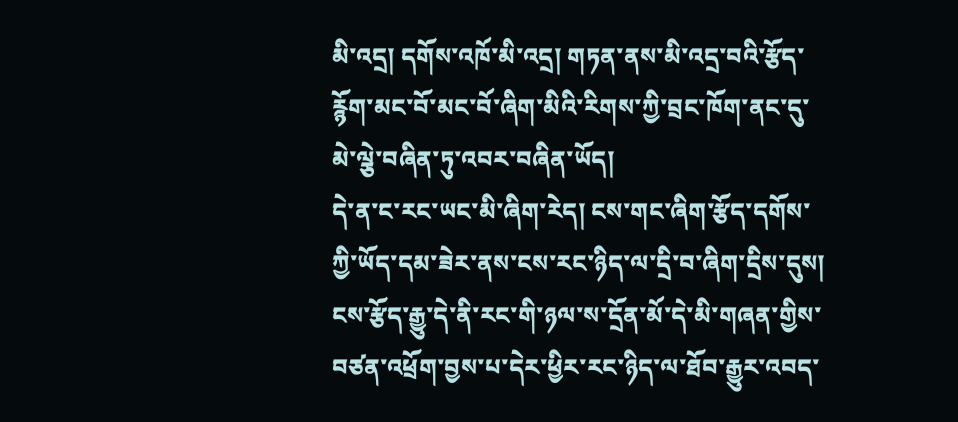མི་འདྲ། དགོས་འཁོ་མི་འདྲ། གཏན་ནས་མི་འདྲ་བའི་རྩོད་རྙོག་མང་བོ་མང་བོ་ཞིག་མིའི་རིགས་ཀྱི་བྲང་ཁོག་ནང་དུ་མེ་ལྕེ་བཞིན་ཏུ་འབར་བཞིན་ཡོད།
དེ་ན་ང་རང་ཡང་མི་ཞིག་རེད། ངས་གང་ཞིག་རྩོད་དགོས་ཀྱི་ཡོད་དམ་ཟེར་ནས་ངས་རང་ཉིད་ལ་དྲི་བ་ཞིག་དྲིས་དུས། ངས་རྩོད་རྒྱུ་དེ་ནི་རང་གི་ཉལ་ས་དྲོན་མོ་དེ་མི་གཞན་གྱིས་བཙན་འཕྲོག་བྱས་པ་དེར་ཕྱིར་རང་ཉིད་ལ་ཐོབ་རྒྱུར་འབད་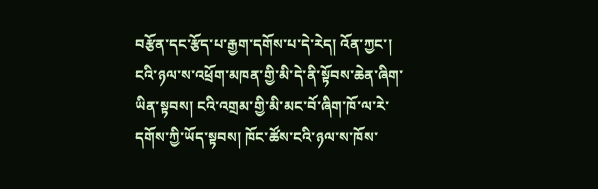བརྩོན་དང་རྩོད་པ་རྒྱག་དགོས་པ་དེ་རེད། འོན་ཀྱང་། ངའི་ཉལ་ས་འཕྲོག་མཁན་གྱི་མི་དེ་ནི་སྟོབས་ཆེན་ཞིག་ཡིན་སྟབས། ངའི་འགྲམ་གྱི་མི་མང་བོ་ཞིག་ཁོ་ལ་རེ་དགོས་ཀྱི་ཡོད་སྟབས། ཁོང་ཚོས་ངའི་ཉལ་ས་ཁོས་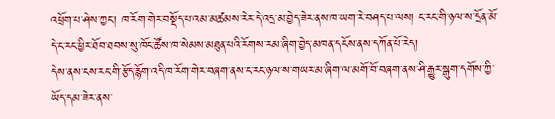འཕྲོག་པ་ཤེས་ཀྱང་། ཁ་རོག་གེར་བསྡོད་པ་འམ་མཚམས་རེར་དེ་འདྲ་མ་བྱེད་ཟེར་ནས་ཁ་ཡག་རེ་བཤད་པ་ལས། ང་རང་གི་ཉལ་ས་དྲོན་མོ་དེ་ང་རང་ཕྱིར་ཐོབ་ཐབས་སུ་ཁོང་ཚོས་ཁ་སེམས་མཐུན་པའི་རོགས་རམ་ཞིག་བྱེད་མཁན་དངོས་ནས་དཀོན་པོ་རེད།
དེས་ནས་ངས་རང་གི་རྩོད་རྙོག་འདི་ཁ་རོག་གེར་བཞག་ནས་ང་རང་ཉལ་ས་གཡར་མ་ཞིག་ལ་མགོ་བོ་བཞག་ནས་ཤི་རྒྱུར་སྒུག་དགོས་ཀྱི་ཡོད་དམ་ཟེར་ནས་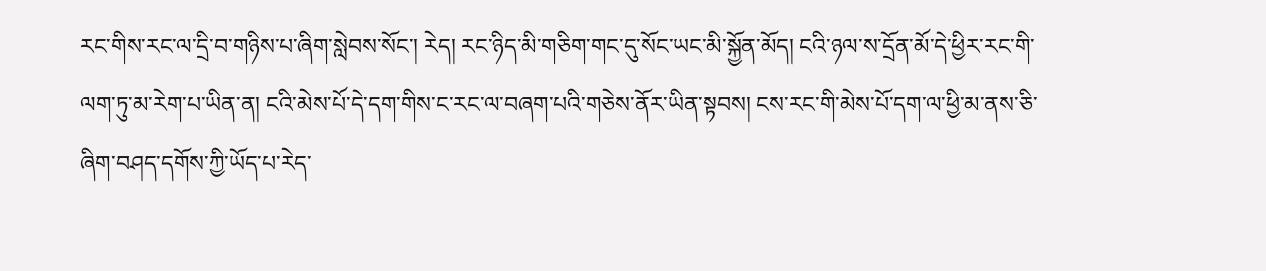རང་གིས་རང་ལ་དྲི་བ་གཉིས་པ་ཞིག་སླེབས་སོང་། རེད། རང་ཉིད་མི་གཅིག་གང་དུ་སོང་ཡང་མི་སྐྱོན་མོད། ངའི་ཉལ་ས་དྲོན་མོ་དེ་ཕྱིར་རང་གི་ལག་ཏུ་མ་རེག་པ་ཡིན་ན། ངའི་མེས་པོ་དེ་དག་གིས་ང་རང་ལ་བཞག་པའི་གཅེས་ནོར་ཡིན་སྟབས། ངས་རང་གི་མེས་པོ་དག་ལ་ཕྱི་མ་ནས་ཅི་ཞིག་བཤད་དགོས་ཀྱི་ཡོད་པ་རེད་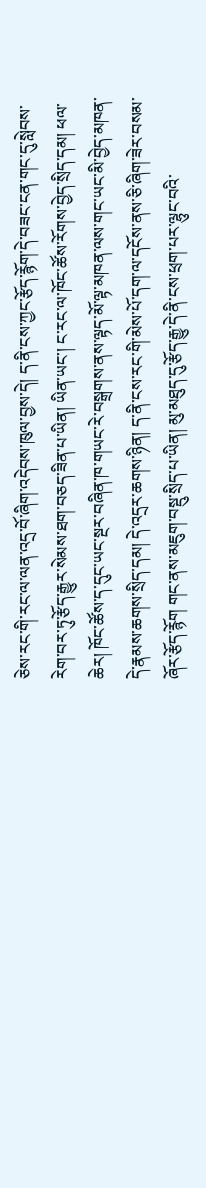ཅེས་རང་གི་རང་ལ་ལན་འདྲ་བོ་ཞིག་འདེབས་ཁུལ་བྱས་དེ། ད་ནི་ངས་ཀྱང་རྩོད་རྙོག་དེ་བཟང་ངན་གང་དུ་སླེབས་རེག་བར་ཏུ་རྩོད་རྒྱུར་སེམས་ཐག་བཅད་ཟིན་པ་ཡིན། ཡིན་ཡང་། ང་རང་ལ་ཁོང་ཚོས་རོགས་བྱེད་སྲིད་དམ། ཕལ་ཆེར། ཁོང་ཚོས་ད་དུང་ཡང་སྔར་བཞིན་ཁ་གཡང་རེ་བསྒྲགས་ནས་ལྟད་མོ་ལྟ་མཁན་ལས་གང་ཡང་མི་བྱེད་མཁན་དེ་རྣམས་ཆགས་སྲིད་དམ། དེ་འདྲར་ཆགས་ཉིན། ད་ནི་ངས་རང་གི་མེས་པོ་དག་ལ་དངོས་ནས་ཅི་ཞིག་ཟེར་བསམ་ཞོར་རྩོད་རྙོག གང་ནས་མཇུག་བསྡུ་སྲིད་པ་ཡིན། མུ་མཐུད་དུ་རྩོད་རྒྱུ་དེ་ནི་ངས་ཕྲག་པར་ལྷུང་བའི་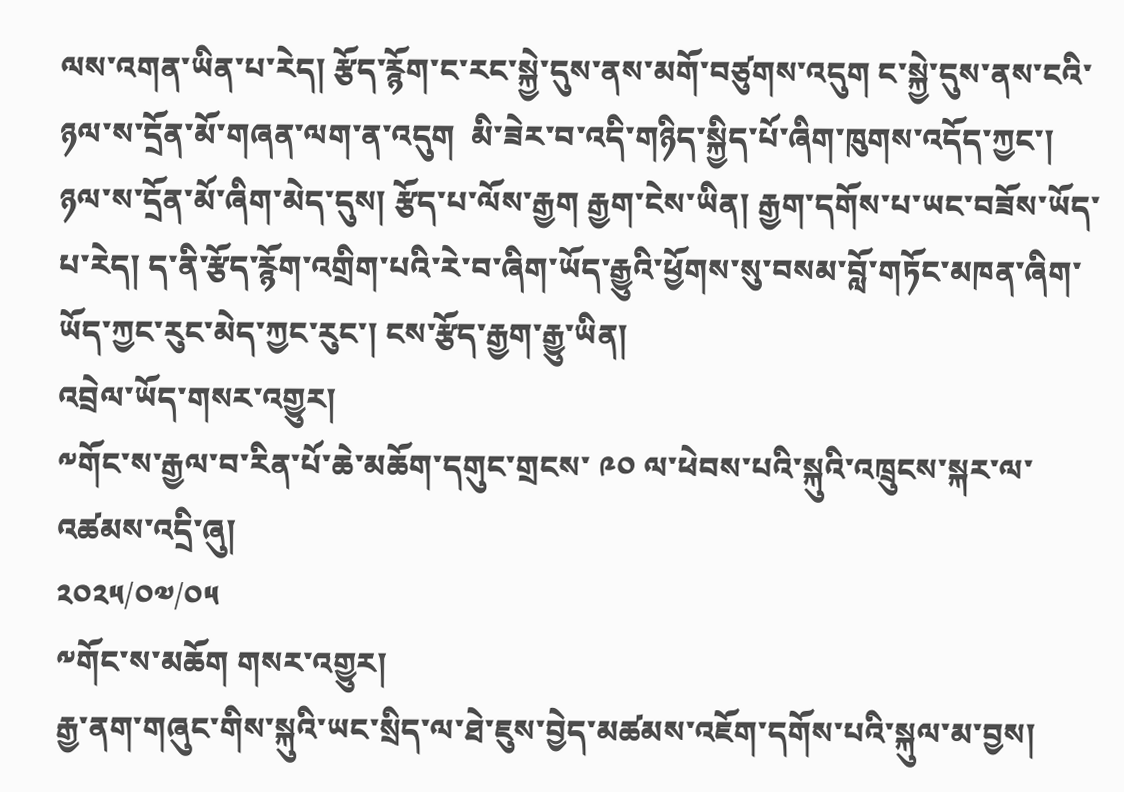ལས་འགན་ཡིན་པ་རེད། རྩོད་རྙོག་ང་རང་སྐྱེ་དུས་ནས་མགོ་བཙུགས་འདུག ང་སྐྱེ་དུས་ནས་ངའི་ཉལ་ས་དྲོན་མོ་གཞན་ལག་ན་འདུག  མི་ཟེར་བ་འདི་གཉིད་སྐྱིད་པོ་ཞིག་ཁུགས་འདོད་ཀྱང་། ཉལ་ས་དྲོན་མོ་ཞིག་མེད་དུས། རྩོད་པ་ལོས་རྒྱག རྒྱག་ངེས་ཡིན། རྒྱག་དགོས་པ་ཡང་བཟོས་ཡོད་པ་རེད། ད་ནི་རྩོད་རྙོག་འགྲིག་པའི་རེ་བ་ཞིག་ཡོད་རྒྱུའི་ཕྱོགས་སུ་བསམ་བློ་གཏོང་མཁན་ཞིག་ཡོད་ཀྱང་རུང་མེད་ཀྱང་རུང་། ངས་རྩོད་རྒྱག་རྒྱུ་ཡིན།
འབྲེལ་ཡོད་གསར་འགྱུར།
༸གོང་ས་རྒྱལ་བ་རིན་པོ་ཆེ་མཆོག་དགུང་གྲངས་ ༩༠ ལ་ཕེབས་པའི་སྐུའི་འཁྲུངས་སྐར་ལ་འཚམས་འདྲི་ཞུ།
༢༠༢༥/༠༧/༠༥
༸གོང་ས་མཆོག གསར་འགྱུར།
རྒྱ་ནག་གཞུང་གིས་སྐུའི་ཡང་སྲིད་ལ་ཐེ་ཇུས་བྱེད་མཚམས་འཇོག་དགོས་པའི་སྐུལ་མ་བྱས།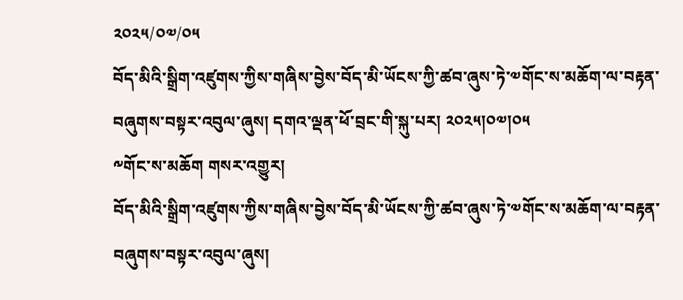༢༠༢༥/༠༧/༠༥
བོད་མིའི་སྒྲིག་འཛུགས་ཀྱིས་གཞིས་བྱེས་བོད་མི་ཡོངས་ཀྱི་ཚབ་ཞུས་ཏེ་༧གོང་ས་མཆོག་ལ་བརྟན་བཞུགས་བསྟར་འབུལ་ཞུས། དགའ་ལྡན་ཕོ་བྲང་གི་སྐུ་པར། ༢༠༢༥།༠༧།༠༥
༸གོང་ས་མཆོག གསར་འགྱུར།
བོད་མིའི་སྒྲིག་འཛུགས་ཀྱིས་གཞིས་བྱེས་བོད་མི་ཡོངས་ཀྱི་ཚབ་ཞུས་ཏེ་༧གོང་ས་མཆོག་ལ་བརྟན་བཞུགས་བསྟར་འབུལ་ཞུས།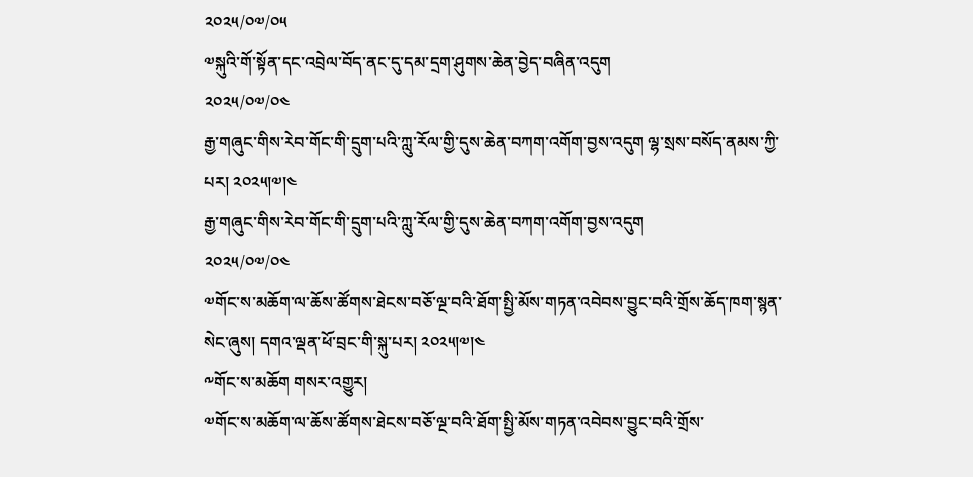༢༠༢༥/༠༧/༠༥
༧སྐུའི་གོ་སྟོན་དང་འབྲེལ་བོད་ནང་དུ་དམ་དྲག་ཤུགས་ཆེན་བྱེད་བཞིན་འདུག
༢༠༢༥/༠༧/༠༤
རྒྱ་གཞུང་གིས་རེབ་གོང་གི་དྲུག་པའི་ཀླུ་རོལ་གྱི་དུས་ཆེན་བཀག་འགོག་བྱས་འདུག ལྷ་སྲས་བསོད་ནམས་ཀྱི་པར། ༢༠༢༥།༧།༤
རྒྱ་གཞུང་གིས་རེབ་གོང་གི་དྲུག་པའི་ཀླུ་རོལ་གྱི་དུས་ཆེན་བཀག་འགོག་བྱས་འདུག
༢༠༢༥/༠༧/༠༤
༧གོང་ས་མཆོག་ལ་ཆོས་ཚོགས་ཐེངས་བཅོ་ལྔ་བའི་ཐོག་སྤྱི་མོས་གཏན་འབེབས་བྱུང་བའི་གྲོས་ཆོད་ཁག་སྙན་སེང་ཞུས། དགའ་ལྡན་ཕོ་བྲང་གི་སྐུ་པར། ༢༠༢༥།༧།༤
༸གོང་ས་མཆོག གསར་འགྱུར།
༧གོང་ས་མཆོག་ལ་ཆོས་ཚོགས་ཐེངས་བཅོ་ལྔ་བའི་ཐོག་སྤྱི་མོས་གཏན་འབེབས་བྱུང་བའི་གྲོས་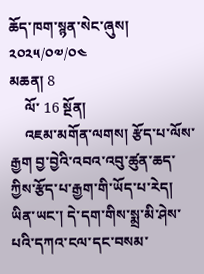ཆོད་ཁག་སྙན་སེང་ཞུས།
༢༠༢༥/༠༧/༠༤
མཆན། 8
    ལོ་ 16 སྔོན།
    འཇམ་མགོན་ལགས། རྩོད་པ་ལོས་རྒྱག བྱ་བྱེའི་འབའ་འབུ་ཚུན་ཆད་ཀྱིས་རྩོད་པ་རྒྱག་གི་ཡོད་པ་རེད། ཡིན་ཡང་། དེ་དག་གིས་སྨྲ་མི་ཤེས་པའི་དཀའ་ངལ་དང་བསམ་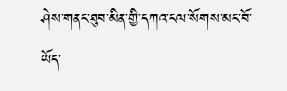ཤེས་གནང་ཐུབ་མིན་གྱི་དཀའ་ངལ་སོགས་མང་བོ་ཡོད་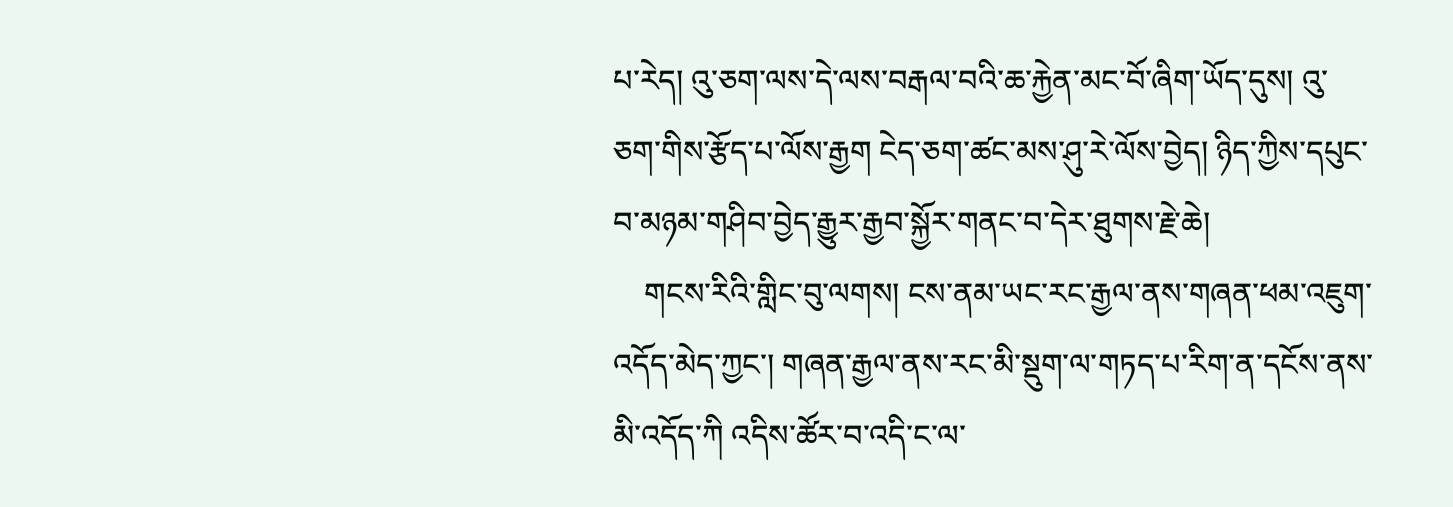པ་རེད། འུ་ཅག་ལས་དེ་ལས་བརྒལ་བའི་ཆ་རྐྱེན་མང་བོ་ཞིག་ཡོད་དུས། འུ་ཅག་གིས་རྩོད་པ་ལོས་རྒྱག ངེད་ཅག་ཚང་མས་ཤུ་རེ་ལོས་བྱེད། ཉིད་ཀྱིས་དཔུང་བ་མཉམ་གཤིབ་བྱེད་རྒྱུར་རྒྱབ་སྐྱོར་གནང་བ་དེར་ཐུགས་རྗེ་ཆེ།
    གངས་རིའི་གླིང་བུ་ལགས། ངས་ནམ་ཡང་རང་རྒྱལ་ནས་གཞན་ཕམ་འཇུག་འདོད་མེད་ཀྱང་། གཞན་རྒྱལ་ནས་རང་མི་སྡུག་ལ་གཏད་པ་རིག་ན་དངོས་ནས་མི་འདོད་ཀི འདིས་ཚོར་བ་འདི་ང་ལ་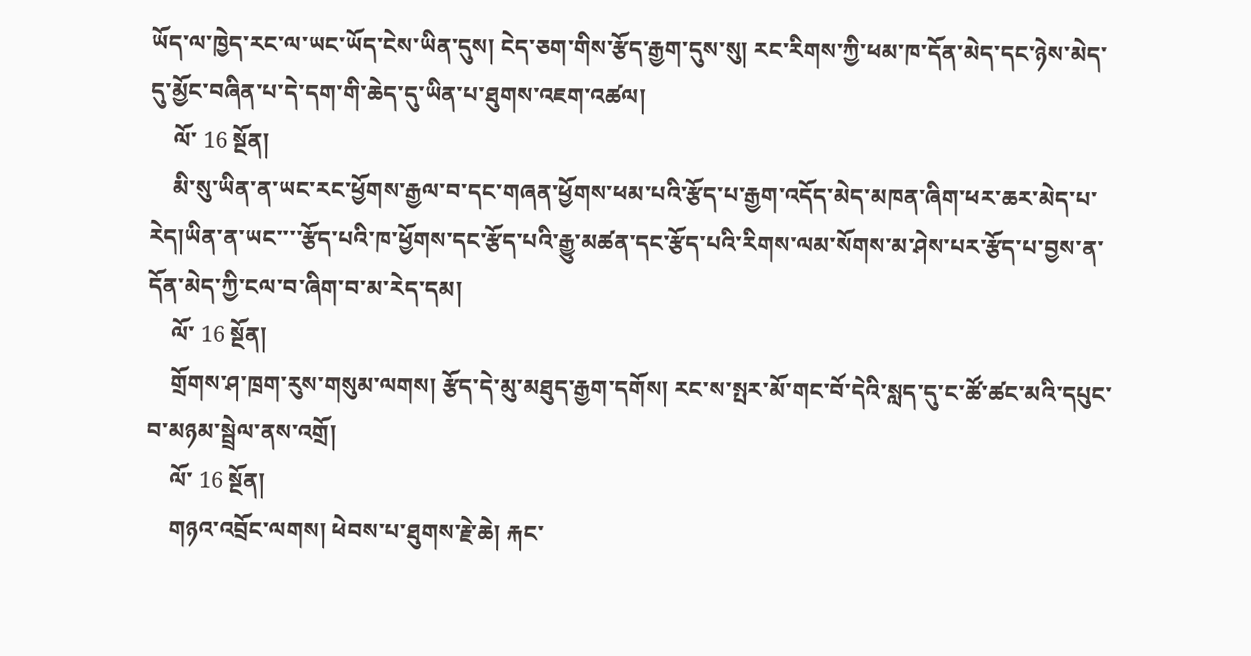ཡོད་ལ་ཁྱེད་རང་ལ་ཡང་ཡོད་ངེས་ཡིན་དུས། ངེད་ཅག་གིས་རྩོད་རྒྱག་དུས་སུ། རང་རིགས་ཀྱི་ཕམ་ཁ་དོན་མེད་དང་ཉེས་མེད་དུ་མྱོང་བཞིན་པ་དེ་དག་གི་ཆེད་དུ་ཡིན་པ་ཐུགས་འཇག་འཚལ།
    ལོ་ 16 སྔོན།
    མི་སུ་ཡིན་ན་ཡང་རང་ཕྱོགས་རྒྱལ་བ་དང་གཞན་ཕྱོགས་ཕམ་པའི་རྩོད་པ་རྒྱག་འདོད་མེད་མཁན་ཞིག་ཕར་ཆར་མེད་པ་རེད།ཡིན་ན་ཡང་་་་རྩོད་པའི་ཁ་ཕྱོགས་དང་རྩོད་པའི་རྒྱུ་མཚན་དང་རྩོད་པའི་རིགས་ལམ་སོགས་མ་ཤེས་པར་རྩོད་པ་བྱས་ན་དོན་མེད་ཀྱི་ངལ་བ་ཞིག་བ་མ་རེད་དམ།
    ལོ་ 16 སྔོན།
    གྲོགས་ཤ་ཁྲག་རུས་གསུམ་ལགས། རྩོད་དེ་མུ་མཐུད་རྒྱག་དགོས། རང་ས་སྤར་མོ་གང་བོ་དེའི་སླད་དུ་ང་ཚོ་ཚང་མའི་དཔུང་བ་མཉམ་སྦྲེལ་ནས་འགྲོ།
    ལོ་ 16 སྔོན།
    གཉའ་འབྲོང་ལགས། ཕེབས་པ་ཐུགས་རྗེ་ཆེ། རྐང་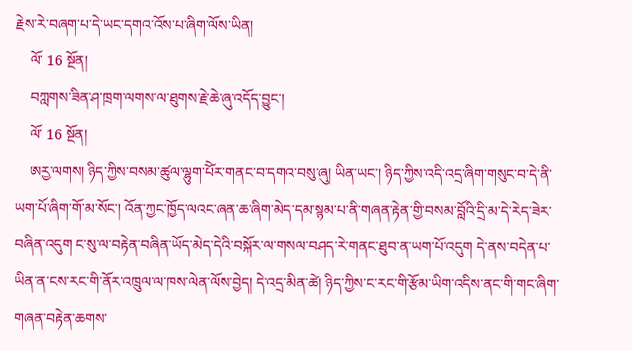རྗེས་རེ་བཞག་པ་དེ་ཡང་དགའ་འོས་པ་ཞིག་ལོས་ཡིན།
    ལོ་ 16 སྔོན།
    བཀླགས་ཟིན་ཤ་ཁྲག་ལགས་ལ་ཐུགས་རྗེ་ཆེ་ཞུ་འདོད་བྱུང་།
    ལོ་ 16 སྔོན།
    ཨརྱ་ལགས། ཉིད་ཀྱིས་བསམ་ཚུལ་ལྷུག་པོེར་གནང་བ་དགའ་བསུ་ཞུ། ཡིན་ཡང་། ཉིད་ཀྱིས་འདི་འདྲ་ཞིག་གསུང་བ་དེ་ནི་ཡག་པོ་ཞིག་གོ་མ་སོང་། འོན་ཀྱང་ཁྱོད་ལའང་ཞན་ཆ་ཞིག་མེད་དམ་སྙམ་པ་ནི་གཞན་རྟེན་གྱི་བསམ་བློའི་དྲི་མ་དེ་རེད་ཟེར་བཞིན་འདུག ང་སུ་ལ་བརྟེན་བཞིན་ཡོད་མེད་དེའི་བསྐོར་ལ་གསལ་བཤད་རེ་གནང་ཐུབ་ན་ཡག་པོ་འདུག དེ་ནས་བདེན་པ་ཡིན་ན་ངས་རང་གི་ནོར་འཁྲུལ་ལ་ཁས་ལེན་ལོས་བྱེད། དེ་འདྲ་མིན་ཚེ། ཉིད་ཀྱིས་ང་རང་གི་རྩོམ་ཡིག་འདིས་ནང་གི་གང་ཞིག་གཞན་བརྟེན་ཆགས་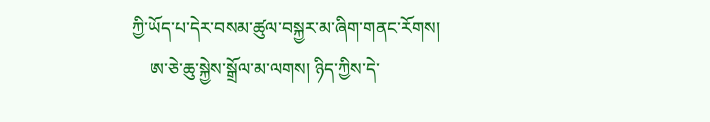ཀྱི་ཡོད་པ་དེར་བསམ་ཚུལ་བསྐྱར་མ་ཞིག་གནང་རོགས།
    ཨ་ཅེ་ཆུ་སྐྱེས་སྒྲོལ་མ་ལགས། ཉིད་ཀྱིས་དེ་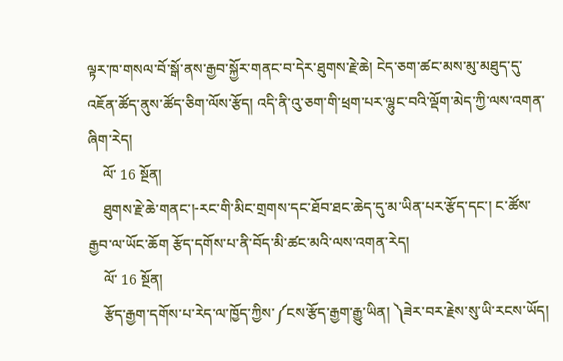ལྟར་ཁ་གསལ་བོ་སྒོ་ནས་རྒྱབ་སྐྱོར་གནང་བ་དེར་ཐུགས་རྗེ་ཆེ། ངེད་ཅག་ཚང་མས་མུ་མཐུད་དུ་འཇོན་ཚོད་ནུས་ཚོད་ཅིག་ལོས་རྩོད། འདི་ནི་འུ་ཅག་གི་ཕྲག་པར་ལྷུང་བའི་ལྡོག་མེད་ཀྱི་ལས་འགན་ཞིག་རེད།
    ལོ་ 16 སྔོན།
    ཐུགས་རྗེ་ཆེ་གནང་།-རང་གི་མིང་གྲགས་དང་ཐོབ་ཐང་ཆེད་དུ་མ་ཡིན་པར་རྩོད་དང་། ང་ཚོས་རྒྱབ་ལ་ཡོང་ཆོག རྩོད་དགོས་པ་ནི་བོད་མི་ཚང་མའི་ལས་འགན་རེད།
    ལོ་ 16 སྔོན།
    རྩོད་རྒྱག་དགོས་པ་རེད་ལ་ཁྱོད་ཀྱིས་༼ངས་རྩོད་རྒྱག་རྒྱུ་ཡིན། ༽ཟེར་བར་རྗེས་སུ་ཡི་རངས་ཡོད།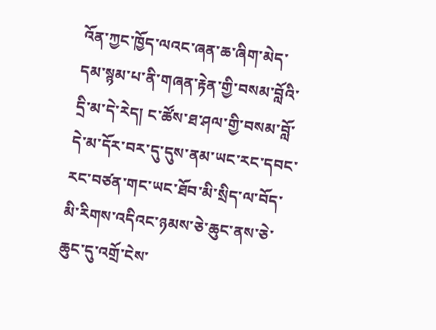འོན་ཀྱང་ཁྱོད་ལའང་ཞན་ཆ་ཞིག་མེད་དམ་སྙམ་པ་ནི་གཞན་རྟེན་གྱི་བསམ་བློའི་དྲི་མ་དེ་རེད། ང་ཚོས་ཐ་ཤལ་གྱི་བསམ་བློ་དེ་མ་དོར་བར་དུ་དུས་ནམ་ཡང་རང་དབང་རང་བཙན་གང་ཡང་ཐོབ་མི་སྲིད་ལ་བོད་མི་རིགས་འདིའང་ཉམས་ཅེ་ཆུང་ནས་ཅེ་ཆུང་དུ་འགྲོ་ངེས་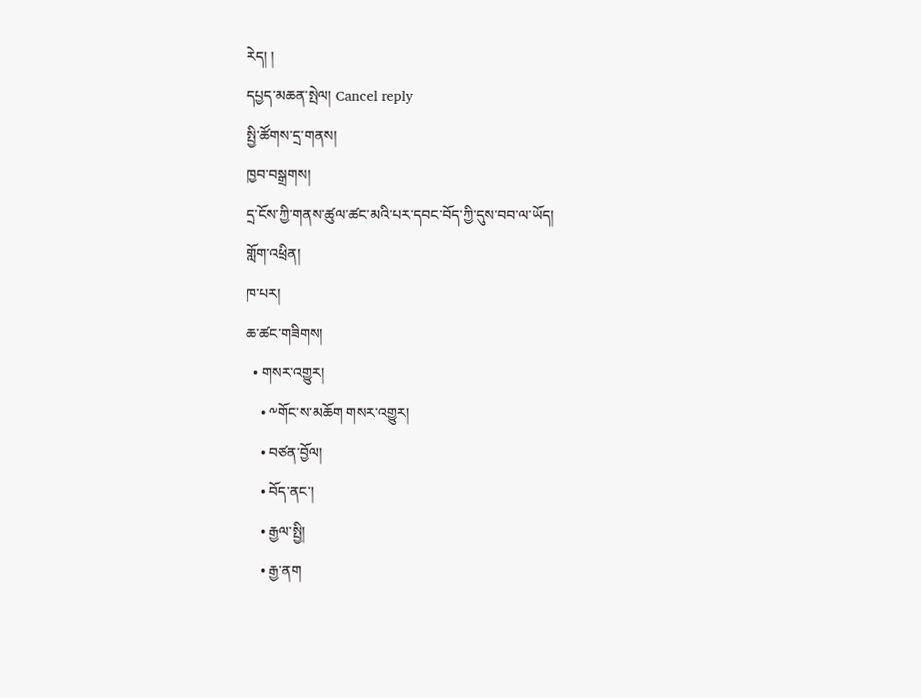རེད། །
དཔྱད་མཆན་སྤེལ། Cancel reply
སྤྱི་ཚོགས་དྲ་གནས།
ཁྱབ་བསྒྲགས།
དྲ་ངོས་ཀྱི་གནས་ཚུལ་ཚང་མའི་པར་དབང་བོད་ཀྱི་དུས་བབ་ལ་ཡོད།
གློག་འཕྲིན།
ཁ་པར།
ཆ་ཚང་གཟིགས།
  • གསར་འགྱུར།
    • ༸གོང་ས་མཆོག གསར་འགྱུར།
    • བཙན་བྱོལ།
    • བོད་ནང་།
    • རྒྱལ་སྤྱི།
    • རྒྱ་ནག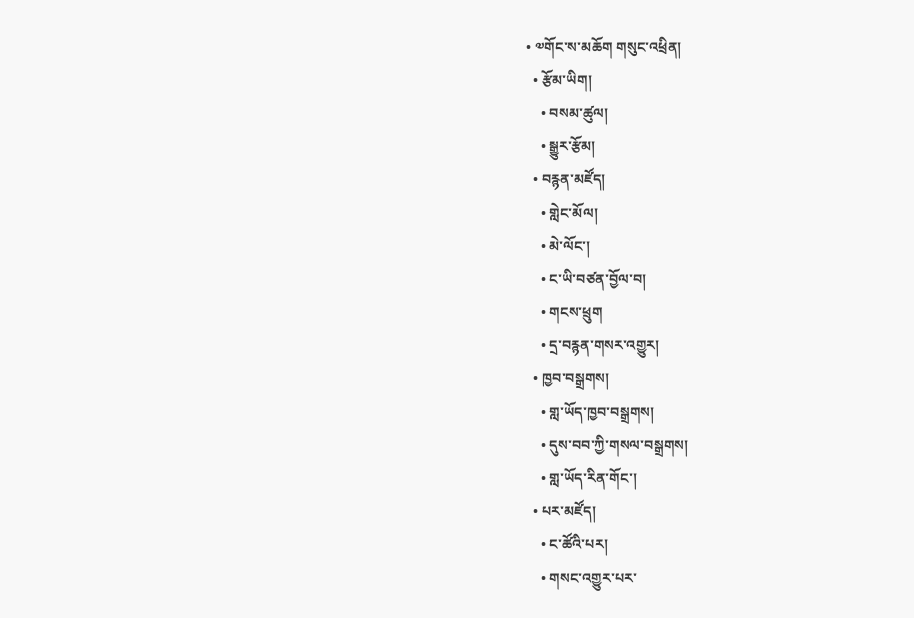• ༧གོང་ས་མཆོག གསུང་འཕྲིན།
  • རྩོམ་ཡིག།
    • བསམ་ཚུལ།
    • སྒྱུར་རྩོམ།
  • བརྙན་མཛོད།
    • གླེང་མོལ།
    • མེ་ལོང་།
    • ང་ཡི་བཙན་བྱོལ་བ།
    • གངས་ཕྲུག
    • དྲ་བརྙན་གསར་འགྱུར།
  • ཁྱབ་བསྒྲགས།
    • གླ་ཡོད་ཁྱབ་བསྒྲགས།
    • དུས་བབ་ཀྱི་གསལ་བསྒྲགས།
    • གླ་ཡོད་རིན་གོང་།
  • པར་མཛོད།
    • ང་ཚོའི་པར།
    • གསང་འགྱུར་པར་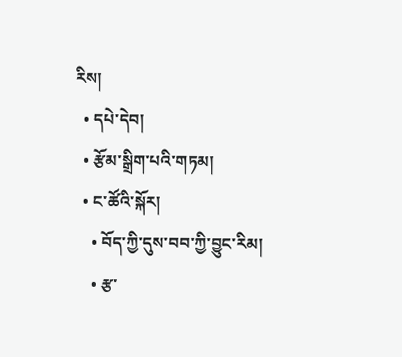རིས།
  • དཔེ་དེབ།
  • རྩོམ་སྒྲིག་པའི་གཏམ།
  • ང་ཚོའི་སྐོར།
    • བོད་ཀྱི་དུས་བབ་ཀྱི་བྱུང་རིམ།
    • རྩ་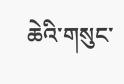ཆེའི་གསུང་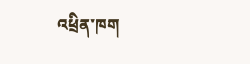འཕྲིན་ཁག